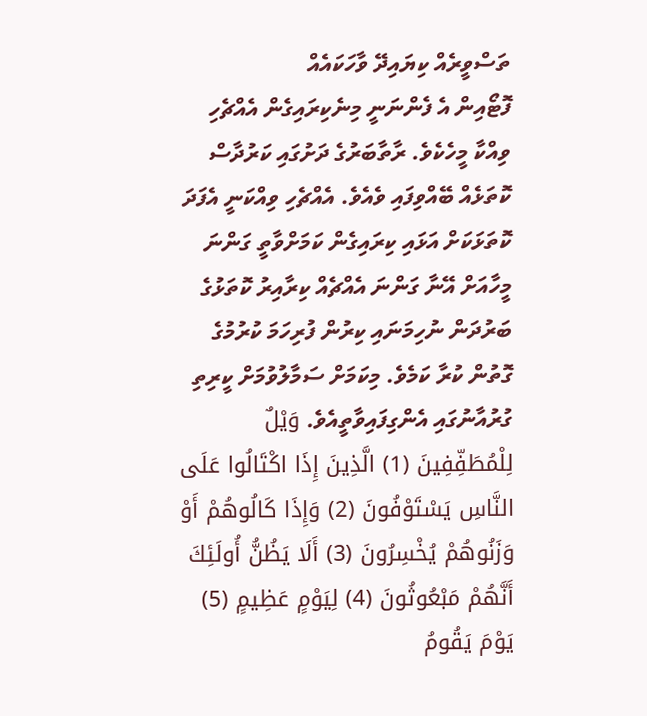ތަސްވީރެއް ކިޔައިދޭ ވާހަކައެއް
ފޮޓޯއިން އެ ފެންނަނީ މިނެކިރައިގެން އެއްޗެހި ވިއްކާ މީހެކެވެ. ރާތާބަރުގެ ދަށުގައި ކަރުދާސް ކޮތަޅެއް ބޭއްވިފައި ވެއެވެ. އެއްޗެހި ވިއްކަނީ އެފަދަ ކޮތަޅަކަށް އަޅައި ކިރައިގެން ކަމަށްވާތީ ގަންނަ މީހާއަށް އޭނާ ގަންނަ އެއްޗެއް ކިރާއިރު ކޮތަޅުގެ ބަރުދަން ނުހިމަނައި ކިރުން ފުރިހަމަ ކުރުމުގެ ގޮތުން ކުރާ ކަމެވެ. މިކަމަށް ސަމާލުވުމަށް ކީރިތި ގުރުއާނުގައި އެންގިފައިވާތީއެވެ. وَيْلٌ لِلْمُطَفِّفِينَ (1) الَّذِينَ إِذَا اكْتَالُوا عَلَى النَّاسِ يَسْتَوْفُونَ (2) وَإِذَا كَالُوهُمْ أَوْ وَزَنُوهُمْ يُخْسِرُونَ (3) أَلَا يَظُنُّ أُولَئِكَ أَنَّهُمْ مَبْعُوثُونَ (4) لِيَوْمٍ عَظِيمٍ (5) يَوْمَ يَقُومُ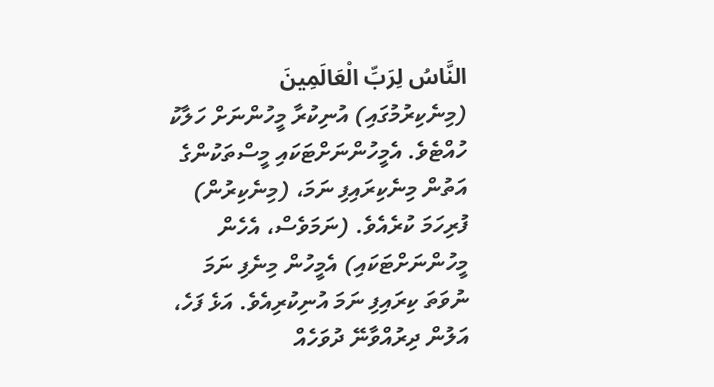النَّاسُ لِرَبِّ الْعَالَمِينَ (މިނެކިރުމުގައި) އުނިކުރާ މީހުންނަށް ހަލާކު ހުއްޓެވެ. އެމީހުންނަށްޓަކައި މީސްތަކުންގެ އަތުން މިނެކިރައިފި ނަމަ، (މިނެކިރުން) ފުރިހަމަ ކުރެއެވެ. (ނަމަވެސް، އެހެން މީހުންނަށްޓަކައި) އެމީހުން މިނެފި ނަމަ ނުވަތަ ކިރައިފި ނަމަ އުނިކުރިއެވެ. އަޅެ ފަހެ، އަލުން ދިރުއްވާނޭ ދުވަހެއް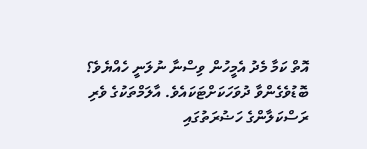އޮތް ކަމާ މެދު އެމީހުން ވިސްނާ ނުލަނީ ހެއްޔެވެ؟ ބޮޑުވެގެންވާ ދުވަހަކަށްޓަކައެވެ. އާލަމްތަކުގެ ވެރި ރަސްކަލާންގެ ހަޟުރަތުގައި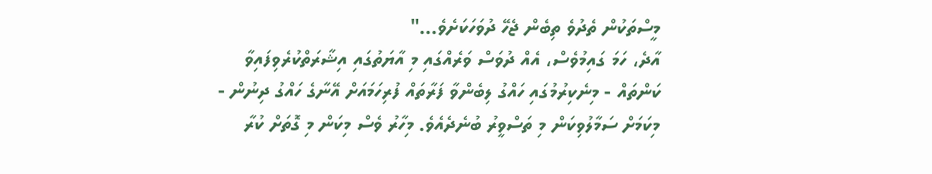މީސްތަކުން ތެދުވެ ތިބެން ޖެހޭ ދުވަހަކަށެވެ..."
އާދެ، ހަމަ ގައިމުވެސް، އެއް ދުވަސް ވަރެއްގައި މި އާޔަތުގައި އިޝާރަތްކުރެވިފައިވާ ކަންތައް - މިނެކިރުމުގައި ހައްގު ލިބެންވާ ފަރާތައް ފުރިހަމައަށް އޭނާގެ ހައްގު ދިނުން - މިކަމަށް ސަމާލުވިކަން މި ތަސްވީރު ބުނެދެއެވެ. މިހާރު ވެސް މިކަން މި ގޮތަށް ކުރާ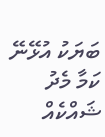ބަޔަކު އުޅޭނޭ ކަމާ މެދު ޝައްކެއް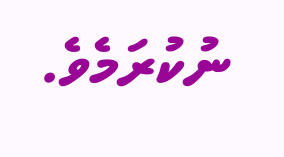ނުކުރަމެވެ.